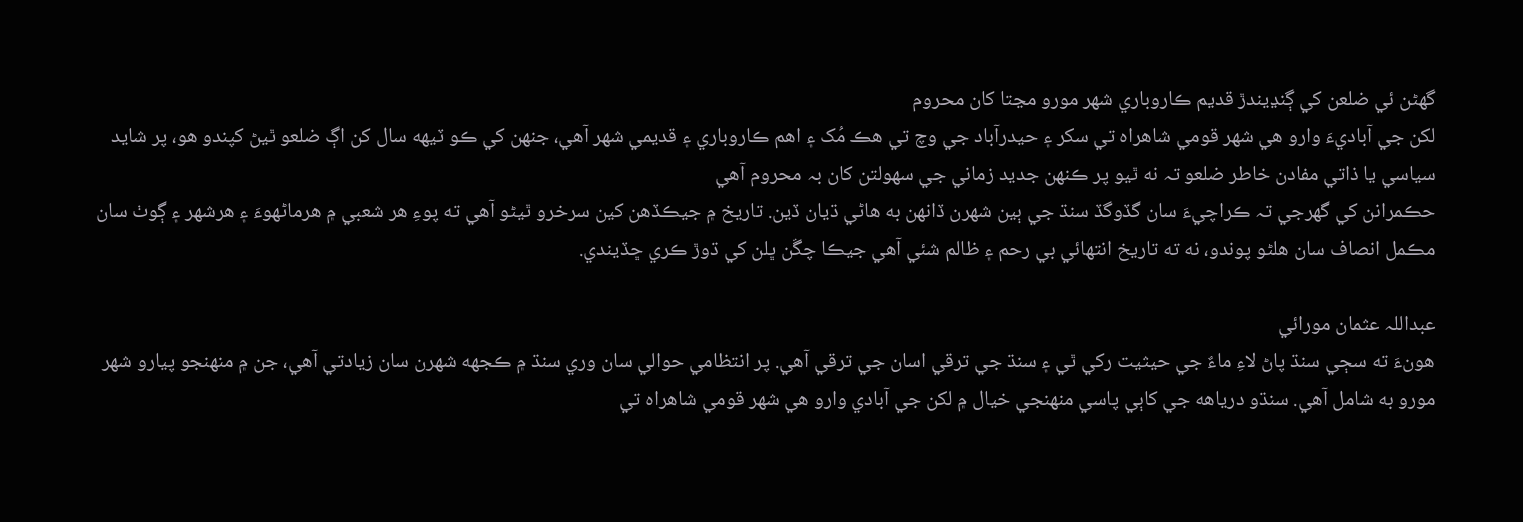گھڻن ئي ضلعن کي ڳنڍيندڙ قديم ڪاروباري شھر مورو مڃتا کان محروم
لکن جي آباديءَ وارو هي شهر قومي شاهراه تي سکر ۽ حيدرآباد جي وچ تي هڪ مُک ۽ اهم ڪاروباري ۽ قديمي شهر آهي، جنھن کي ڪو ٽيهه سال کن اڳ ضلعو ٿيڻ کپندو هو، پر شايد سياسي يا ذاتي مفادن خاطر ضلعو تہ نه ٿيو پر ڪنھن جديد زماني جي سھولتن کان بہ محروم آھي
حڪمرانن کي گھرجي تہ ڪراچيءَ سان گڏوگڏ سنڌ جي ٻين شهرن ڏانهن به هاڻي ڌيان ڏين. تاريخ ۾ جيڪڏهن کين سرخرو ٿيڻو آهي ته پوءِ هر شعبي ۾ هرماڻهوءَ ۽ هرشهر ۽ ڳوٺ سان مڪمل انصاف سان هلڻو پوندو، نه ته تاريخ انتهائي بي رحم ۽ ظالم شئي آهي جيڪا چڱن ڀلن کي ڌوڙ ڪري ڇڏيندي.

عبداللہ عثمان مورائي
هونءَ ته سڄي سنڌ پاڻ لاءِ ماءٌ جي حيثيت رکي ٿي ۽ سنڌ جي ترقي اسان جي ترقي آهي. پر انتظامي حوالي سان وري سنڌ ۾ ڪجهه شهرن سان زيادتي آهي، جن ۾ منهنجو پيارو شهر مورو به شامل آهي. سنڌو درياهه جي کاٻي پاسي منهنجي خيال ۾ لکن جي آبادي وارو هي شهر قومي شاهراه تي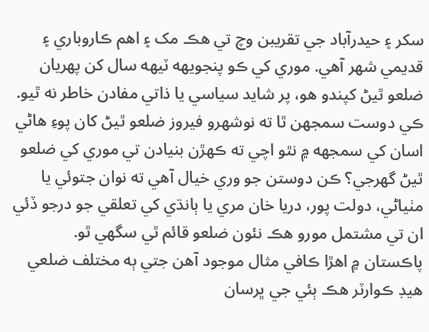سکر ۽ حيدرآباد جي تقريبن وچ تي هڪ مک ۽ اهم ڪاروباري ۽ قديمي شهر آهي. موري کي ڪو پنجويهه ٽيهه سال کن پهريان ضلعو ٿيڻ کپندو هو، پر شايد سياسي يا ذاتي مفادن خاطر نه ٿيو. ڪي دوست سمجهن ٿا ته نوشهرو فيروز ضلعو ٿيڻ کان پوءِ هاڻي اسان کي سمجهه ۾ نٿو اچي ته ڪهڙن بنيادن تي موري کي ضلعو ٿيڻ گهرجي؟ ڪن دوستن جو وري خيال آهي ته نوان جتوئي يا مٺياڻي، دولت پور، دريا خان مري يا ٻانڌي کي تعلقي جو درجو ڏئي ان تي مشتمل مورو هڪ نئون ضلعو قائم ٿي سگهي ٿو. پاڪستان ۾ اهڙا ڪافي مثال موجود آهن جتي ٻه مختلف ضلعي هيڊ ڪوارٽر هڪ ٻئي جي ڀرسان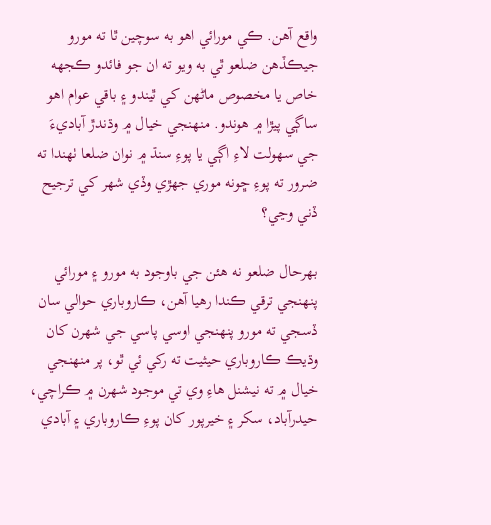واقع آهن. ڪي مورائي اهو به سوچين ٿا ته مورو جيڪڏهن ضلعو ٿي به ويو ته ان جو فائدو ڪجهه خاص يا مخصوص ماڻهن کي ٿيندو ۽ باقي عوام اهو ساڳي پيڙا ۾ هوندو. منهنجي خيال ۾ وڌندڙ آباديءَ جي سهولت لاءِ اڳي يا پوءِ سنڌ ۾ نوان ضلعا ٺهندا ته ضرور ته پوءِ ڇونه موري جهڙي وڏي شهر کي ترجيح ڏني وڃي؟

بهرحال ضلعو نه هئن جي باوجود به مورو ۽ مورائي پنهنجي ترقي ڪندا رهيا آهن، ڪاروباري حوالي سان ڏسجي ته مورو پنهنجي اوسي پاسي جي شهرن کان وڌيڪ ڪاروباري حيثيت ته رکي ئي ٿو، پر منهنجي خيال ۾ ته نيشنل هاءِ وي تي موجود شهرن ۾ ڪراچي، حيدرآباد، سکر ۽ خيرپور کان پوءِ ڪاروباري ۽ آبادي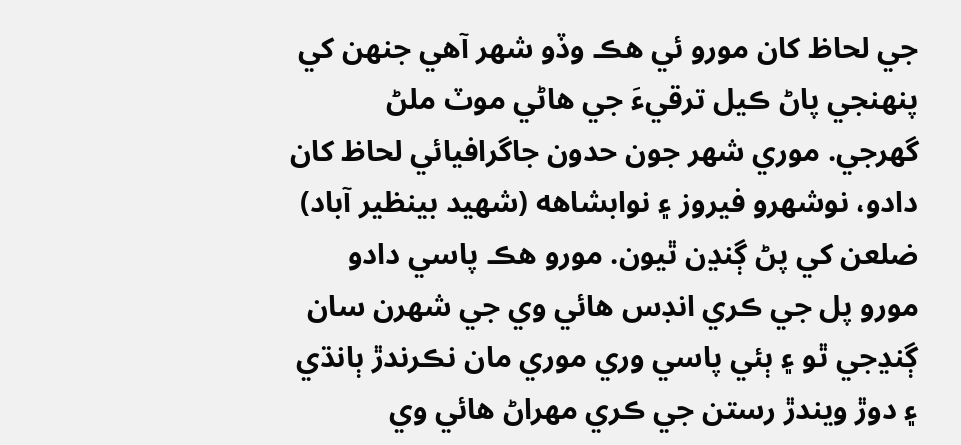جي لحاظ کان مورو ئي هڪ وڏو شهر آهي جنهن کي پنهنجي پاڻ ڪيل ترقيءَ جي هاڻي موٽ ملڻ گهرجي. موري شهر جون حدون جاگرافيائي لحاظ کان دادو، نوشهرو فيروز ۽ نوابشاهه (شهيد بينظير آباد) ضلعن کي پڻ ڳنڍن ٿيون. مورو هڪ پاسي دادو مورو پل جي ڪري انڊس هائي وي جي شهرن سان ڳنڍجي ٿو ۽ ٻئي پاسي وري موري مان نڪرندڙ ٻانڌي ۽ دوڙ ويندڙ رستن جي ڪري مهراڻ هائي وي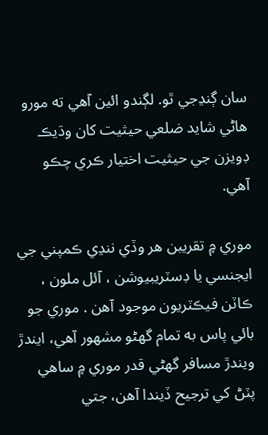سان ڳنڍجي ٿو. لڳندو ائين آهي ته مورو هاڻي شايد ضلعي حيثيت کان وڌيڪ ڊويزن جي حيثيت اختيار ڪري چڪو آهي.

موري ۾ تقريبن هر وڏي ننڍي ڪمپني جي ايجنسي يا ڊسٽريبيوشن ، آئل ملون ، ڪاٽن فيڪٽريون موجود آهن . موري جو بائي پاس به تمام گهڻو مشهور آهي، ايندڙ ويندڙ مسافر گهڻي قدر موري ۾ ساهي پٽڻ کي ترجيح ڏيندا آهن، جتي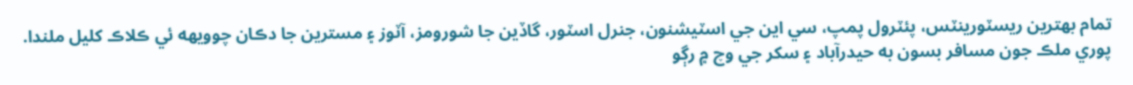تمام بهترين ريسٽورينٽس، پئٽرول پمپ، سي اين جي اسٽيشنون، جنرل اسٽور، گاڏين جا شورومز، آٽوز ۽ مسترين جا دڪان چوويهه ئي ڪلاڪ کليل ملندا. پوري ملڪ جون مسافر بسون به حيدرآباد ۽ سکر جي وچ ۾ رڳو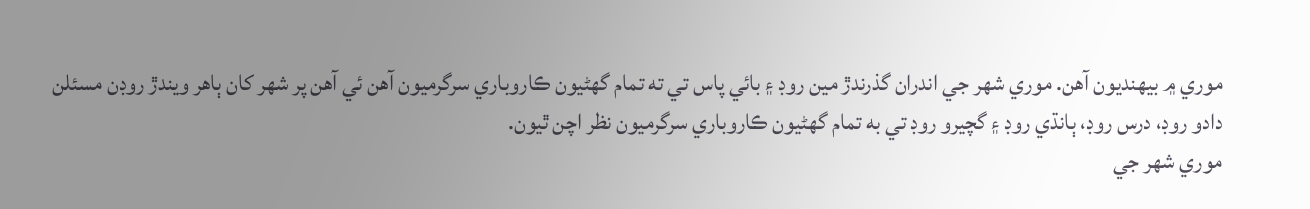موري ۾ بيهنديون آهن. موري شهر جي اندران گذرندڙ مين روڊ ۽ بائي پاس تي ته تمام گهڻيون ڪاروباري سرگرميون آهن ئي آهن پر شهر کان ٻاهر ويندڙ روڊن مسئلن دادو روڊ، درس روڊ، ٻانڌي روڊ ۽ گچيرو روڊ تي به تمام گهڻيون ڪاروباري سرگرميون نظر اچن ٿيون.
موري شهر جي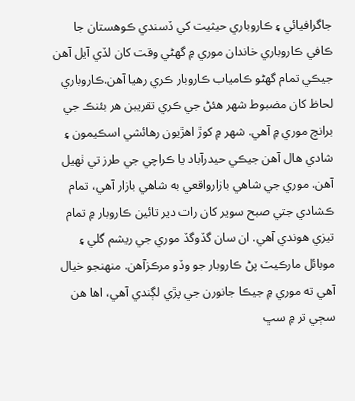جاگرافيائي ۽ ڪاروباري حيثيت کي ڏسندي ڪوهستان جا ڪافي ڪاروباري خاندان موري ۾ گهڻي وقت کان لڏي آيل آهن جيڪي تمام گهڻو ڪامياب ڪاروبار ڪري رهيا آهن.ڪاروباري لحاظ کان مضبوط شهر هئڻ جي ڪري تقريبن هر بئنڪ جي برانچ موري ۾ آهي. شهر ۾ کوڙ اهڙيون رهائشي اسڪيمون ۽ شادي هال آهن جيڪي حيدرآباد يا ڪراچي جي طرز تي ٺهيل آهن. موري جي شاهي بازارواقعي به شاهي بازار آهي، تمام ڪشادي جتي صبح سوير کان رات دير تائين ڪاروبار ۾ تمام تيزي هوندي آهي. ان سان گڏوگڏ موري جي ريشم گلي ۽ موبائل مارڪيٽ پڻ ڪاروبار جو وڏو مرڪزآهن. منهنجو خيال آهي ته موري ۾ جيڪا جانورن جي پڙي لڳندي آهي، اها هن سڄي تر ۾ سڀ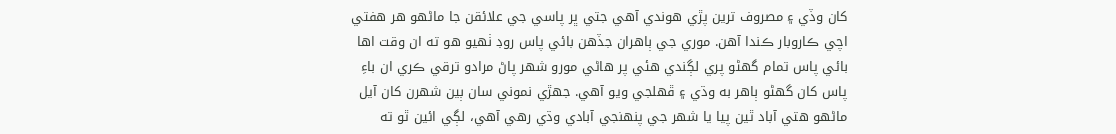کان وڏي ۽ مصروف ترين پڙي هوندي آهي جتي ڀر پاسي جي علائقن جا ماڻهو هر هفتي اچي ڪاروبار ڪندا آهن. موري جي ٻاهران جڏهن بائي پاس روڊ ٺهيو هو ته ان وقت اها بائي پاس تمام گهڻو پري لڳندي هئي پر هاڻي مورو شهر پاڻ مرادو ترقي ڪري ان باءِ پاس کان گهڻو ٻاهر به وڌي ۽ ڦهلجي ويو آهي. جهڙي نموني سان ٻين شهرن کان آيل ماڻهو هتي آباد ٿين پيا يا شهر جي پنهنجي آبادي وڌي رهي آهي، لڳي ائين ٿو ته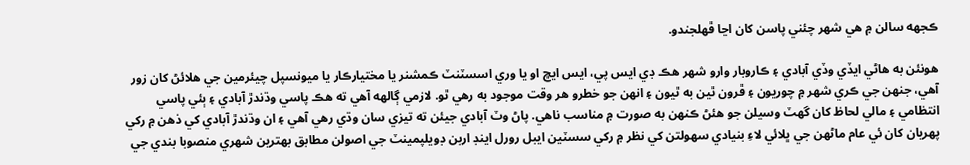ڪجهه سالن ۾ هي شهر چئني پاسن کان اڃا ڦهلجندو.

هونئن به هاڻي ايڏي وڏي آبادي ۽ ڪاروبار وارو شهر هڪ ڊي ايس پي، ايس ايڇ او يا وري اسسٽنٽ ڪمشنر يا مختيارڪار يا ميونسپل چيئرمين جي هلائڻ کان زور آهي، جنهن جي ڪري شهر ۾ چوريون ۽ ڦرون ٿين به ٿيون ۽ انهن جو خطرو هر وقت موجود به رهي ٿو. لازمي ڳالهه آهي ته هڪ پاسي وڌندڙ آبادي ۽ ٻئي پاسي انتظامي ۽ مالي لحاظ کان گهٽ وسيلن جو هئڻ ڪنهن به صورت ۾ مناسب ناهي. پاڻ وٽ آبادي جيئن ته تيزي سان وڌي رهي آهي ۽ ان وڌندڙ آبادي کي ذهن ۾ رکي پهريان کان ئي عام ماڻهن جي ڀلائي لاءِ بنيادي سهولتن کي نظر ۾ رکي سسٽين ايبل رورل اينڊ اربن ڊويلپمينٽ جي اصولن مطابق بهترين شهري منصوبا بندي جي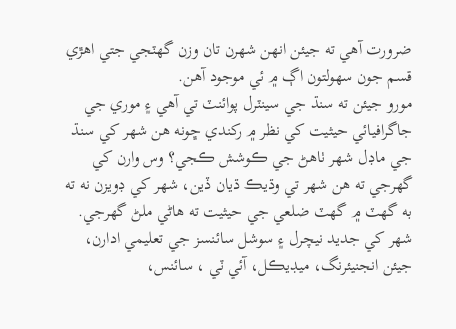ضرورت آهي ته جيئن انهن شهرن تان وزن گهٽجي جتي اهڙي قسم جون سهولتون اڳ ۾ ئي موجود آهن.
مورو جيئن ته سنڌ جي سينٽرل پوائنٽ تي آهي ۽ موري جي جاگرافيائي حيثيت کي نظر ۾ رکندي ڇونه هن شهر کي سنڌ جي ماڊل شهر ٺاهڻ جي ڪوشش ڪجي؟ وس وارن کي گهرجي ته هن شهر تي وڌيڪ ڌيان ڏين، شهر کي ڊويزن نه ته به گهٽ ۾ گهٽ ضلعي جي حيثيت ته هاڻي ملڻ گهرجي. شهر کي جديد نيچرل ۽ سوشل سائنسز جي تعليمي ادارن، جيئن انجنيئرنگ، ميڊيڪل، آئي ٽي ، سائنس،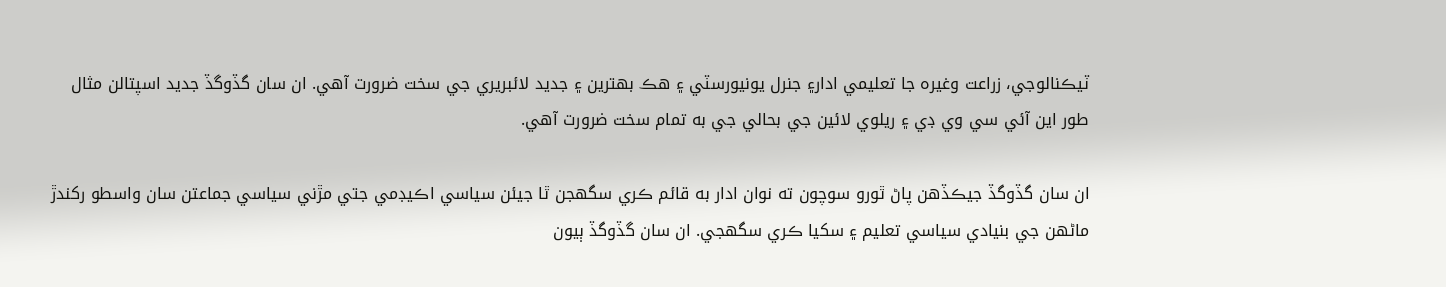ٽيڪنالوجي، زراعت وغيره جا تعليمي ادار۽ جنرل يونيورسٽي ۽ هڪ بهترين ۽ جديد لائبريري جي سخت ضرورت آهي. ان سان گڏوگڏ جديد اسپتالن مثال طور اين آئي سي وي ڊي ۽ ريلوي لائين جي بحالي جي به تمام سخت ضرورت آهي.

ان سان گڏوگڏ جيڪڏهن پاڻ ٿورو سوچون ته نوان ادار به قائم ڪري سگهجن ٿا جيئن سياسي اڪيڊمي جتي مڙني سياسي جماعتن سان واسطو رکندڙ ماڻهن جي بنيادي سياسي تعليم ۽ سکيا ڪري سگهجي. ان سان گڏوگڏ ٻيون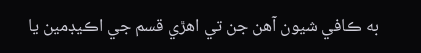به ڪافي شيون آهن جن تي اهڙي قسم جي اڪيڊمين يا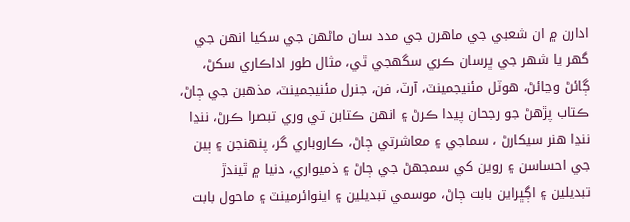ادارن ۾ ان شعبي جي ماهرن جي مدد سان ماڻهن جي سکيا انهن جي گهر يا شهر جي ڀرسان ڪري سگهجي ٿي، مثال طور اداڪاري سکڻ، ڳائڻ وڃائڻ، هوٽل مئنيجمينٽ، آرٽ، فن، جنرل مئنيجمينٽ، مذهبن جي ڄاڻ، ڪتاب پڙهڻ جو رجحان پيدا ڪرڻ ۽ انهن ڪتابن تي وري تبصرا ڪرڻ، ننڍا ننڍا هنر سيکارڻ ، سماجي ۽ معاشرتي ڄاڻ، ڪاروباري گر، پنهنجن ۽ ٻين جي احساسن ۽ روين کي سمجهڻ جي ڄاڻ ۽ ذميواري، دنيا ۾ ٿيندڙ تبديلين ۽ اڳڀراين بابت ڄاڻ، موسمي تبديلين ۽ اينوائرمينٽ ۽ ماحول بابت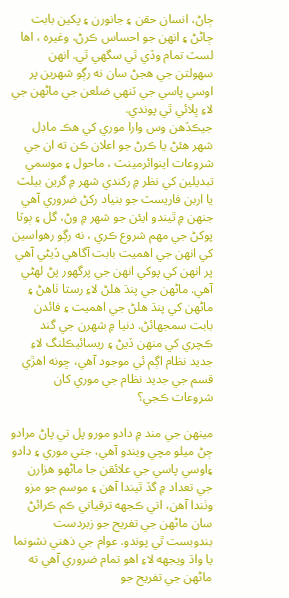ڄاڻ، انسان حقن ۽ جانورن ۽ پکين بابت ڄاڻڻ ۽ انهن جو احساس ڪرڻ، وغيره ، اها لسٽ تمام وڏي ٿي سگهي ٿي. انهن سهولتن جي هجڻ سان نه رڳو شهرين پر اوسي پاسي جي ٽنهي ضلعن جي ماڻهن جي لاءِ ڀلائي ٿي پوندي.
جيڪڏهن وس وارا موري کي هڪ ماڊل شهر هئڻ يا ڪرڻ جو اعلان ڪن ته ان جي شروعات اينوائرمينٽ ، ماحول ۽ موسمي تبديلين کي نظر ۾ رکندي شهر ۾ گرين بيلٽ يا اربن فاريسٽ جو بنياد رکڻ ضروري آهي جنهن ۾ ٿيندو ايئن جو شهر ۾ وڻ، گل ۽ ٻوٽا پوکڻ جي مهم شروع ڪري ، نه رڳو رهواسين کي انهن جي اهميت بابت آگاهي ڏيڻي آهي پر انهن کي پوکي انهن جي پرگهور پڻ لهڻي آهي. ماڻهن جي پنڌ هلڻ لاءِ رستا ٺاهڻ ۽ ماڻهن کي پنڌ هلڻ جي اهميت ۽ فائدن بابت سمجهائڻ. دنيا ۾ شهرن جي گند ڪچري کي منهن ڏيڻ ۽ ريسائيڪلنگ لاءِ جديد نظام اڳم ئي موجود آهي، ڇونه اهڙي قسم جي جديد نظام جي موري کان شروعات ڪجي؟

مينهن جي مند ۾ دادو مورو پل تي پاڻ مرادو ڄڻ ميلو مچي ويندو آهي، جتي موري ۽ دادو ۽اوسي پاسي جي علائقن جا ماڻهو هزارن جي تعداد ۾ گڏ ٿيندا آهن ۽ موسم جو مزو وٺندا آهن، اتي ڪجهه ترقياتي ڪم ڪرائڻ سان ماڻهن جي تفريح جو زبردست بندوبست ٿي پوندو. عوام جي ذهني نشونما يا واڌ ويجهه لاءِ اهو تمام ضروري آهي ته ماڻهن جي تفريح جو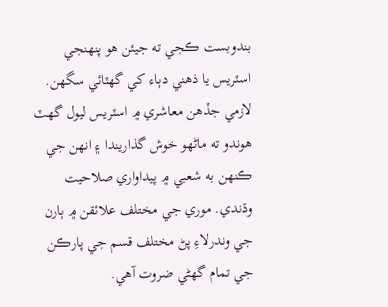بندوبست ڪجي ته جيئن هو پنهنجي اسٽريس يا ذهني دٻاء کي گهٽائي سگهن. لازمي جڏهن معاشري ۾ اسٽريس ليول گهٽ هوندو ته ماڻهو خوش گذاريندا ۽ انهن جي ڪنهن به شعبي ۾ پيداواري صلاحيت وڌندي. موري جي مختلف علائقن ۾ ٻارن جي وندرلاءِ پڻ مختلف قسم جي پارڪن جي تمام گهڻي ضروت آهي.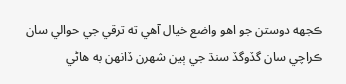ڪجهه دوستن جو اهو واضع خيال آهي ته ترقي جي حوالي سان ڪراچي سان گڏوگڏ سنڌ جي ٻين شهرن ڏانهن به هاڻي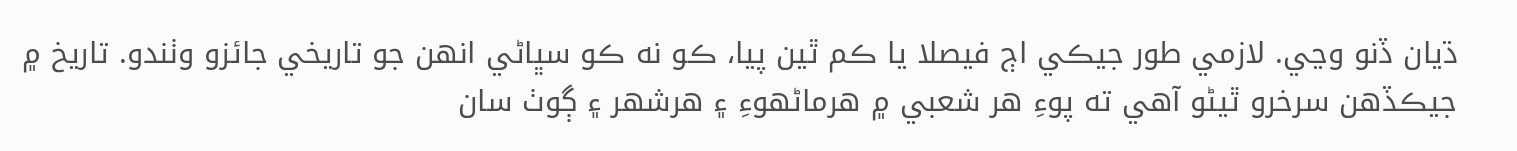ڌيان ڏنو وڃي. لازمي طور جيڪي اڄ فيصلا يا ڪم ٿين پيا، ڪو نه ڪو سڀاڻي انهن جو تاريخي جائزو وٺندو. تاريخ ۾ جيڪڏهن سرخرو ٿيڻو آهي ته پوءِ هر شعبي ۾ هرماڻهوءِ ۽ هرشهر ۽ ڳوٺ سان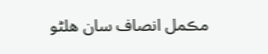مڪمل انصاف سان هلڻو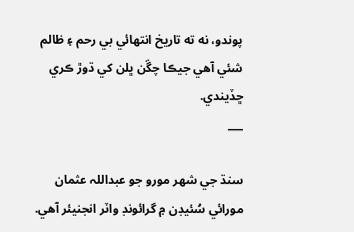پوندو، نه ته تاريخ انتهائي بي رحم ۽ ظالم شئي آهي جيڪا چڱن ڀلن کي ڌوڙ ڪري ڇڏيندي.
___

سنڌ جي شھر مورو جو عبداللہ عثمان مورائي سُئيڊن ۾ گرائونڊ واٽر انجنيئر آھي.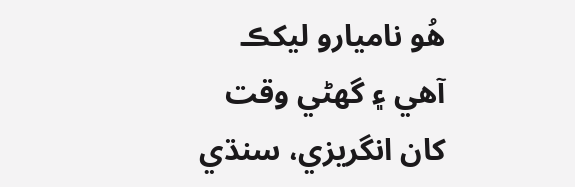ھُو ناميارو ليکڪ آھي ۽ گھڻي وقت کان انگريزي، سنڌي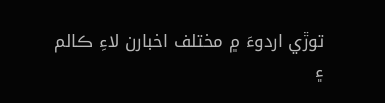توڙي اردوءَ ۾ مختلف اخبارن لاءِ ڪالم ۽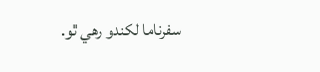سفرناما لکندو رھي ٿو.